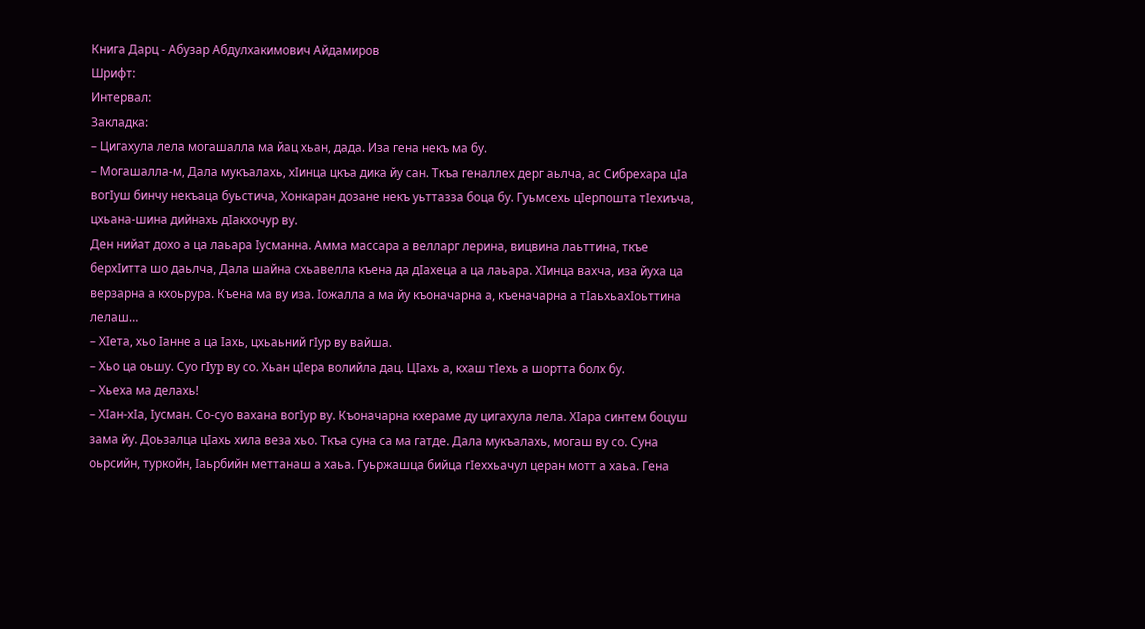Книга Дарц - Абузар Абдулхакимович Айдамиров
Шрифт:
Интервал:
Закладка:
– Цигахула лела могашалла ма йац хьан, дада. Иза гена некъ ма бу.
– Могашалла-м, Дала мукъалахь, хIинца цкъа дика йу сан. Ткъа геналлех дерг аьлча, ас Сибрехара цIа вогIуш бинчу некъаца буьстича, Хонкаран дозане некъ уьттазза боца бу. Гуьмсехь цIерпошта тIехиъча, цхьана-шина дийнахь дIакхочур ву.
Ден нийат дохо а ца лаьара Iусманна. Амма массара а велларг лерина, вицвина лаьттина, ткъе берхIитта шо даьлча, Дала шайна схьавелла къена да дIахеца а ца лаьара. ХIинца вахча, иза йуха ца верзарна а кхоьрура. Къена ма ву иза. Iожалла а ма йу къоначарна а, къеначарна а тIаьхьахIоьттина лелаш…
– ХIета, хьо Iанне а ца Iахь, цхьаьний гIур ву вайша.
– Хьо ца оьшу. Суо гIyp ву со. Хьан цIера волийла дац. ЦIахь а, кхаш тIехь а шopттa болх бу.
– Хьеха ма делахь!
– ХIан-хIа, Iусман. Со-суо вахана вогIур ву. Къоначарна кхераме ду цигахула лела. ХIара синтем боцуш зама йу. Доьзалца цIахь хила веза хьо. Ткъа суна са ма гатде. Дала мукъалахь, могаш ву со. Суна оьрсийн, туркойн, Iаьрбийн меттанаш а хаьа. Гуьржашца бийца гIеххьачул церан мотт а хаьа. Гена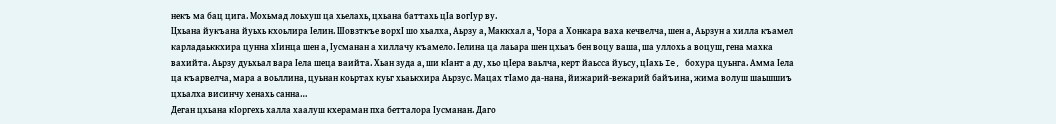некъ ма бац цига. Мохьмад лоьхуш ца хьелахь, цхьана баттахь цIа вогIур ву.
Цхьана йукъана йуьхь кхоьлира Iелин. Шовзткъе ворхI шо хьалха, Аьрзу а, Маккхал а, Чора а Хонкара ваха кечвелча, шен а, Аьрзун а хилла къамел карладаьккхира цунна хIинца шен а, Iусманан а хиллачу къамело. Iелина ца лаьара шен цхьаъ бен воцу ваша, ша уллохь а воцуш, гена махка вахийта. Аьрзу дуьхьал вара Iела шеца ваийта. Хьан зуда а, ши кIант а ду, хьо цIера ваьлча, керт йаьсса йуьсу, цIахь Ie, бохура цуьнга. Амма Iела ца къарвелча, мара а воьллина, цуьнан коьртах куьг хьаькхира Аьрзус. Мацах тIамо да-нана, йижарий-вежарий байъина, жима волуш шаьшшиъ цхьалха висинчу хенахь санна…
Деган цхьана кIоргехь халла хаалуш кхераман пха бетталора Iусманан. Даго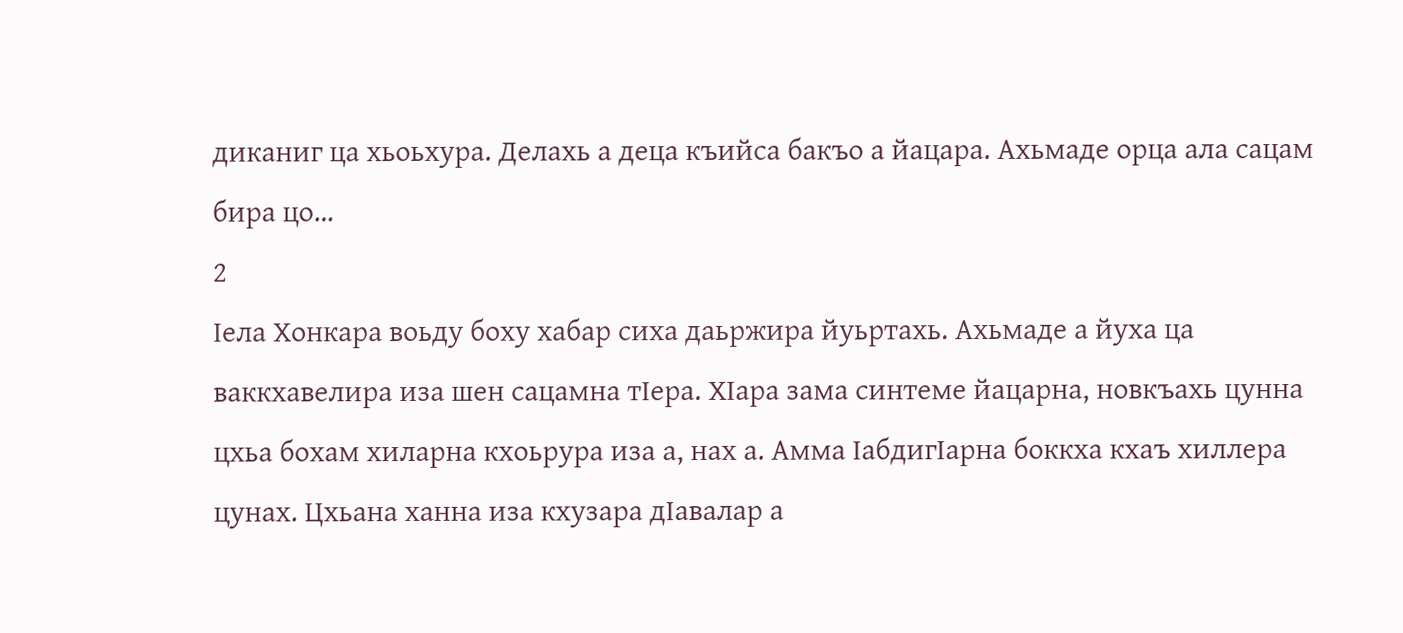диканиг ца хьоьхура. Делахь а деца къийса бакъо а йацара. Ахьмаде орца ала сацам бира цо…
2
Iела Хонкара воьду боху хабар сиха даьржира йуьртахь. Ахьмаде а йуха ца ваккхавелира иза шен сацамна тIера. ХIара зама синтеме йацарна, новкъахь цунна цхьа бохам хиларна кхоьрура иза а, нах а. Амма IабдигIарна боккха кхаъ хиллера цунах. Цхьана ханна иза кхузара дIавалар а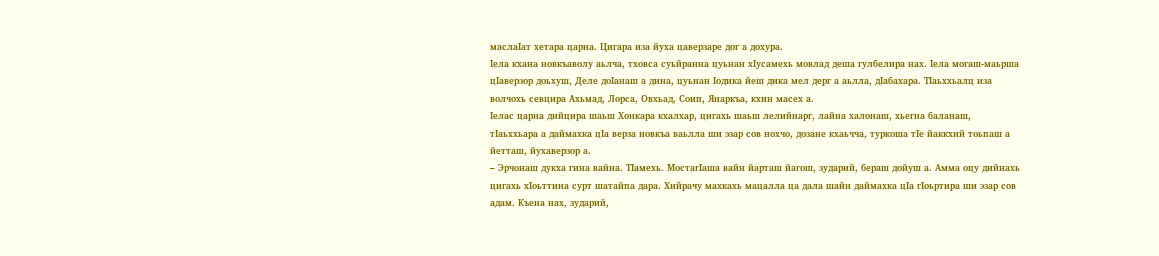маслаIат хетара царна. Цигара иза йуха цаверзаре дог а дохура.
Iела кхана новкъаволу аьлча, тховса суьйранна цуьнан хIусамехь мовлад деша гулбелира нах. Iела могаш-маьрша цIаверзор доьхуш, Деле доIанаш а дина, цуьнан Iодика йеш дика мел дерг а аьлла, дIабахара. ТIаьххьалц иза волчохь севцира Ахьмад, Лорса, Овхьад, Соип, Янаркъа, кхин масех а.
Iелас царна дийцира шаьш Хонкара кхалхар, цигахь шаьш лелийнарг, лайна халонаш, хьегна баланаш, тIаьххьара а даймахка цIa верза новкъа ваьлла ши эзар сов нохчо, дозане кхаьчча, туркоша тIе йаккхий тоьпаш а йетташ, йухаверзор а.
– Эрчонаш дукха гина вайна. ТIамехь. МостагIаша вайн йарташ йагош, зударий, бераш дойуш а. Амма оцу дийнахь цигахь хIоьттина сурт шатайпа дара. Хийрачу махкахь мацалла ца дала шайн даймахка цIа гIоьртира ши эзар сов адам. Къена нах, зударий,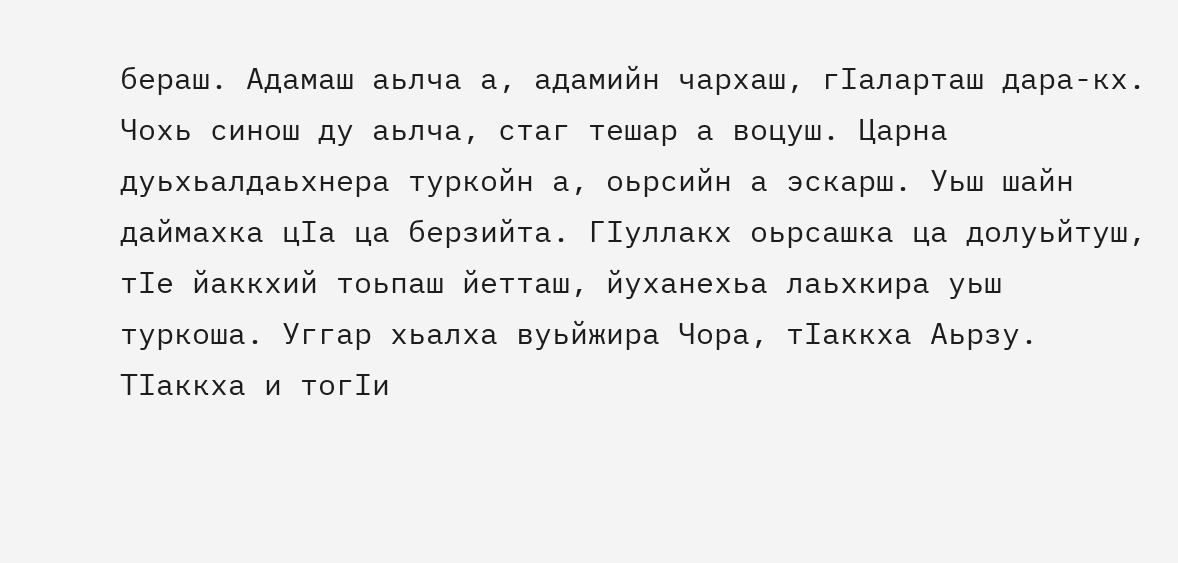бераш. Адамаш аьлча а, адамийн чархаш, гIаларташ дара-кх. Чохь синош ду аьлча, стаг тешар а воцуш. Царна дуьхьалдаьхнера туркойн а, оьрсийн а эскарш. Уьш шайн даймахка цIа ца берзийта. ГIуллакх оьрсашка ца долуьйтуш, тIе йаккхий тоьпаш йетташ, йуханехьа лаьхкира уьш туркоша. Уггар хьалха вуьйжира Чора, тIаккха Аьрзу. ТIаккха и тогIи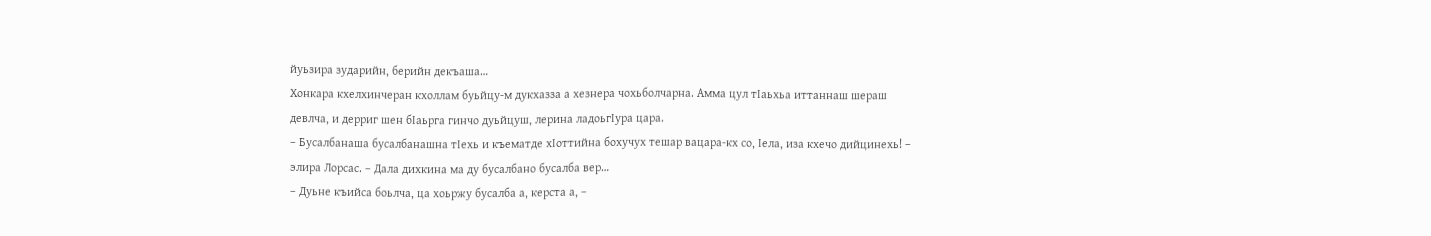йуьзира зударийн, берийн декъаша…
Хонкара кхелхинчеран кхоллам буьйцу-м дукхазза а хезнера чохьболчарна. Амма цул тIаьхьа иттаннаш шераш девлча, и дерриг шен бIаьрга гинчо дуьйцуш, лерина ладоьгIура цара.
– Бусалбанаша бусалбанашна тIехь и къематде хIоттийна бохучух тешар вацара-кх со, Iела, иза кхечо дийцинехь! – элира Лорсас. – Дала дихкина ма ду бусалбано бусалба вер…
– Дуьне къийса боьлча, ца хоьржу бусалба а, керста а, –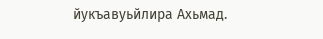йукъавуьйлира Ахьмад.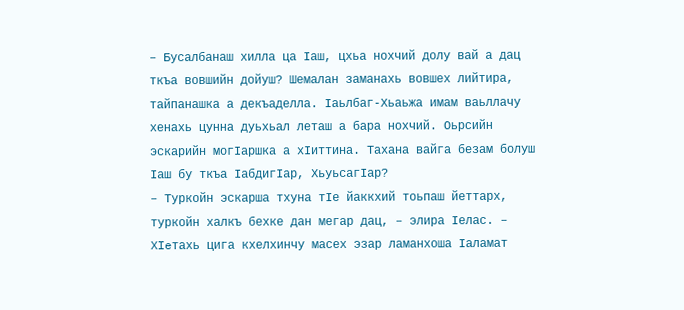– Бусалбанаш хилла ца Iаш, цхьа нохчий долу вай а дац ткъа вовшийн дойуш? Шемалан заманахь вовшех лийтира, тайпанашка а декъаделла. Iаьлбаг-Хьаьжа имам ваьллачу хенахь цунна дуьхьал леташ а бара нохчий. Оьрсийн эскарийн могIаршка а хIиттина. Тахана вайга безам болуш Iаш бу ткъа IабдигIар, ХьуьсагIар?
– Туркойн эскарша тхуна тIе йаккхий тоьпаш йеттарх, туркойн халкъ бехке дан мегар дац, – элира Iелас. – XIeтахь цига кхелхинчу масех эзар ламанхоша Iаламат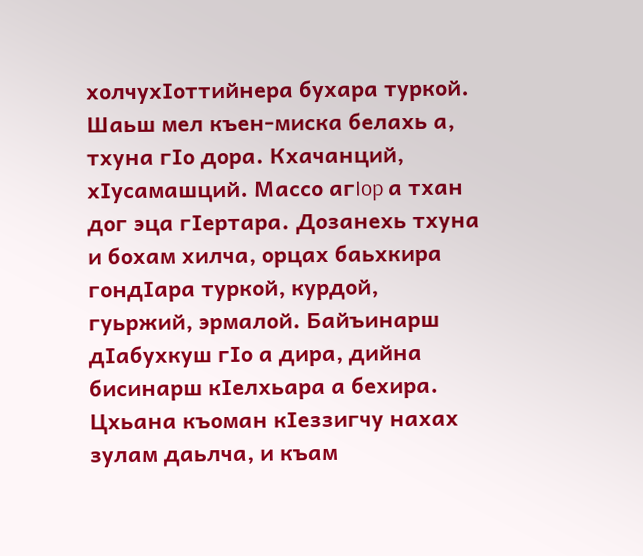холчухIоттийнера бухара туркой. Шаьш мел къен-миска белахь а, тхуна гIo дора. Кхачанций, хIусамашций. Массо aгIop а тхан дог эца гIертара. Дозанехь тхуна и бохам хилча, орцах баьхкира гондIара туркой, курдой, гуьржий, эрмалой. Байъинарш дIабухкуш гIo а дира, дийна бисинарш кIелхьара а бехира. Цхьана къоман кIеззигчу нахах зулам даьлча, и къам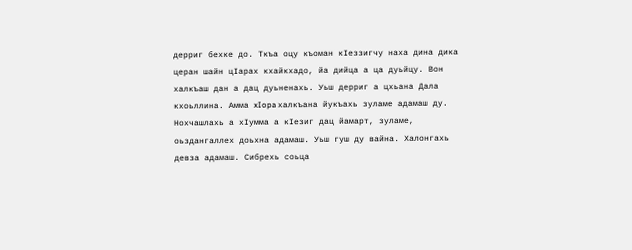дерриг бехке до. Ткъа оцу къоман кIеззигчу наха дина дика церан шайн цIарах кхайкхадо, йа дийца а ца дуьйцу. Вон халкъаш дан а дац дуьненахь. Уьш дерриг а цхьана Дала кхоьллина. Амма xIopa халкъана йукъахь зуламе адамаш ду. Нохчашлахь а хIумма а кIезиг дац йамарт, зуламе, оьздангаллех доьхна адамаш. Уьш гуш ду вайна. Халонгахь девза адамаш. Сибрехь соьца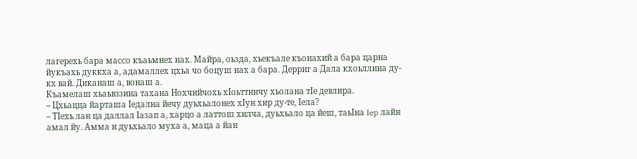лагерехь бара массо къаьмнех нах. Майра, оьзда, хьекъале къонахий а бара царна йукъахь дуккха а, адамаллех цхьа чо боцуш нах а бара. Дерриг а Дала кхоьллина ду-кх вай. Диканаш а, вонаш а.
Къамелаш хьаьвззина тахана Нохчийчохь хIоьттинчу хьолана тIе девлира.
– Цхьацца йарташа Iедална йечу дуьхьалонех хIун хир ду-те, Iела?
– ТIехь лан ца даллал Iазап а, харцо а латтош хилча, дуьхьало ца йеш, таьIна Iep лайн амал йу. Амма и дуьхьало муха а, маца а йан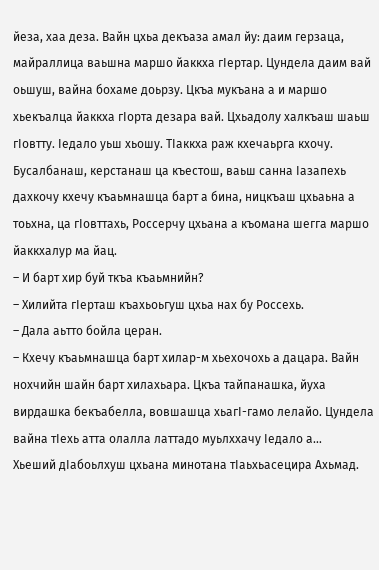йеза, хаа деза. Вайн цхьа декъаза амал йу: даим герзаца, майраллица ваьшна маршо йаккха гIертар. Цундела даим вай оьшуш, вайна бохаме доьрзу. Цкъа мукъана а и маршо хьекъалца йаккха гIорта дезара вай. Цхьадолу халкъаш шаьш гIовтту. Iедало уьш хьошу. ТIаккха раж кхечаьрга кхочу. Бусалбанаш, керстанаш ца къестош, ваьш санна Iазапехь дахкочу кхечу къаьмнашца барт а бина, ницкъаш цхьаьна а тоьхна, ца гIовттахь, Россерчу цхьана а къомана шегга маршо йаккхалур ма йац.
– И барт хир буй ткъа къаьмнийн?
– Хилийта гIерташ къахьоьгуш цхьа нах бу Россехь.
– Дала аьтто бойла церан.
– Кхечу къаьмнашца барт хилар-м хьехочохь а дацара. Вайн нохчийн шайн барт хилахьара. Цкъа тайпанашка, йуха вирдашка бекъабелла, вовшашца хьагI-гамо лелайо. Цундела вайна тIехь атта олалла латтадо муьлххачу Iедало а…
Хьеший дIабоьлхуш цхьана минотана тIаьхьасецира Ахьмад.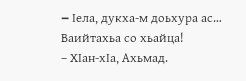– Iела, дукха-м доьхура ас… Ваийтахьа со хьайца!
– ХIан-хIа, Ахьмад.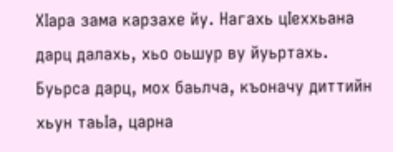ХIара зама карзахе йу. Нагахь цIеххьана дарц далахь, хьо оьшур ву йуьртахь. Буьрса дарц, мох баьлча, къоначу диттийн хьун тaьIa, царна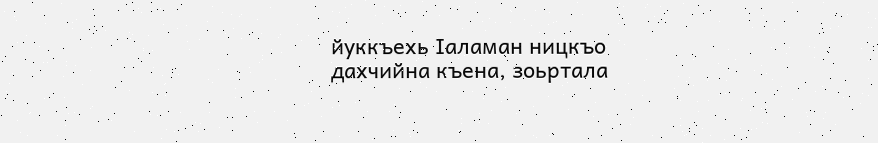йуккъехь Iаламан ницкъо дахчийна къена, зоьртала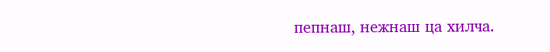пепнаш, нежнаш ца хилча.